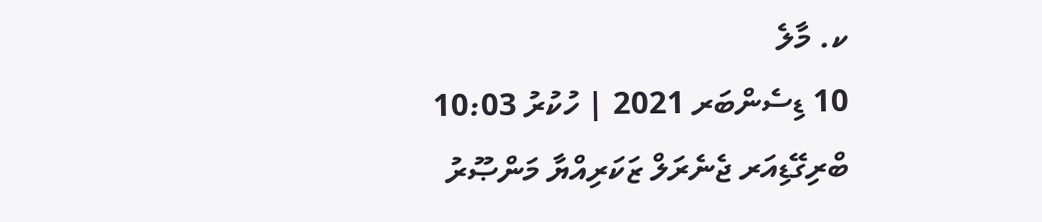ކ. މާލެ
10 ޑިސެންބަރ 2021 | ހުކުރު 10:03
ބްރިގޭޑިއަރ ޖެނެރަލް ޒަކަރިއްޔާ މަންޞޫރު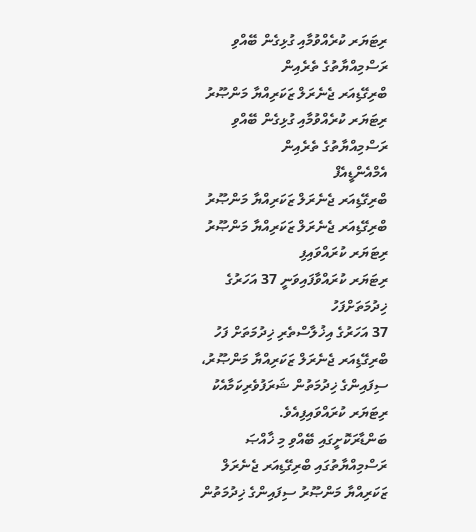ރިޓަޔަރ ކުރެއްވުމާއި ގުޅިގެން ބޭއްވި ރަސްމިއްޔާތުގެ ތެރެއިން
ބްރިގޭޑިއަރ ޖެނެރަލް ޒަކަރިއްޔާ މަންޞޫރު ރިޓަޔަރ ކުރެއްވުމާއި ގުޅިގެން ބޭއްވި ރަސްމިއްޔާތުގެ ތެރެއިން
އެމްއެންޑީއެފް
ބްރިގޭޑިއަރ ޖެނެރަލް ޒަކަރިއްޔާ މަންޞޫރު
ބްރިގޭޑިއަރ ޖެނެރަލް ޒަކަރިއްޔާ މަންޞޫރު ރިޓަޔަރ ކުރައްވައިފި
ރިޓަޔަރ ކުރައްވާފައިވަނީ 37 އަހަރުގެ ޚިދުމަތަށްފަހު
37 އަހަރުގެ އިޚުލާސްތެރި ޚިދުމަތަށް ފަހު ބްރިގޭޑިއަރ ޖެނެރަލް ޒަކަރިއްޔާ މަންޞޫރު، ސިފައިންގެ ޚިދުމަތުން ޝަރަފުވެރިކަމާއެކު ރިޓަޔަރ ކުރައްވައިފިއެވެ.
ބަންޑާރަކޮށީގައި ބޭއްވި މި ޚާއްޞަ ރަސްމިއްޔާތުގައި ބްރިގޭޑިއަރ ޖެނެރަލް ޒަކަރިއްޔާ މަންޞޫރު ސިފައިންގެ ޚިދުމަތުން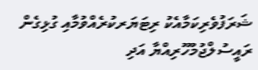ޝަރަފުވެރިކަމާއެކު ރިޓަޔަރކުރެއްވުމާއި ގުޅިގެން ރައީސުލްޖުމުހޫރިއްޔާ އަދި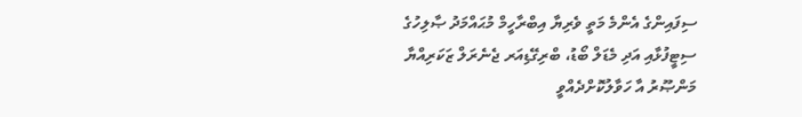ސިފައިންގެ އެންމެ މަތީ ވެރިޔާ އިބްރާހީމް މުޙައްމަދު ޞާލިހުގެ ސިޓީފުޅާއި އަދި މެޑަލް ބޯޑު، ބްރިގޭޑިއަރ ޖެނެރަލް ޒަކަރިއްޔާ މަންޞޫރު އާ ހަވާލުކޮށްދެއްވީ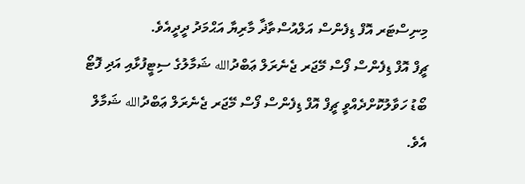މިނިސްޓަރ އޮފް ޑިފެންސް އަލްއުސްތާޛާ މާރިޔާ އަޙްމަދު ދީދީއެވެ.
ޗީފް އޮފް ޑިފެންސް ފޯސް މޭޖަރ ޖެނެރަލް ޢަބްދުالله ޝަމާލުގެ ސިޓީފުޅާއި އަދި ފޮޓޯ ބޯޑު ހަވާލުކޮށްދެއްވީ ޗީފް އޮފް ޑިފެންސް ފޯސް މޭޖަރ ޖެނެރަލް ޢަބްދުالله ޝަމާލް އެވެ.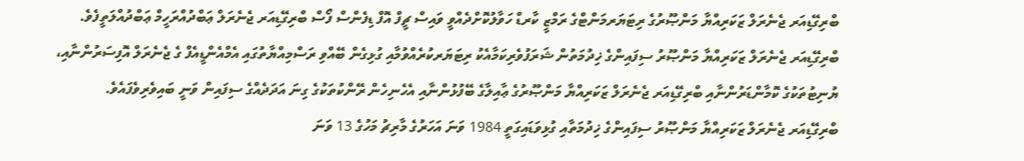ބްރިގޭޑިއަރ ޖެނެރަލް ޒަކަރިއްޔާ މަންޞޫރުގެ ރިޓަޔަރމަންޓްގެ ރަމްޒީ ކާރޑް ހަވާލުކޮށްދެއްވީ ވައިސް ޗީފް އޮފް ޑިފެންސް ފޯސް ބްރިގޭޑިއަރ ޖެނެރަލް ޢަބްދުއްރަހީމް ޢަބްދުއްލަތީފެވެ. ބްރިގޭޑިއަރ ޖެނެރަލް ޒަކަރިއްޔާ މަންޞޫރު ސިފައިންގެ ޚިދުމަތުން ޝަރަފުވެރިކަމާއެކު ރިޓަޔަރކުރެއްވުމާއި ގުޅިގެން ބޭއްވި ރަސްމިއްޔާތުގައި އެމްއެންޑީއެފް ގެ ޖެނެރަލް އޮފިސަރުންނާއި، ޔުނިޓުތަކުގެ ކޮމާންޑަރުންނާއި ބްރިގޭޑިއަރ ޖެނެރަލް ޒަކަރިއްޔާ މަންޞޫރުގެ ޢާއިލާގެ ބޭފުޅުންނާއި އެހެނިހެން ރޭންކުތަކުގެ ގިނަ އަދަދެއްގެ ސިފައިން ވަނީ ބައިވެރިވެފައެވެ.
ބްރިގޭޑިއަރ ޖެނެރަލް ޒަކަރިއްޔާ މަންޞޫރު ސިފައިންގެ ޚިދުމަތާއި ގުޅިވަޑައިގަތީ 1984 ވަނަ އަހަރުގެ މާރިޗު މަހުގެ 13 ވަނަ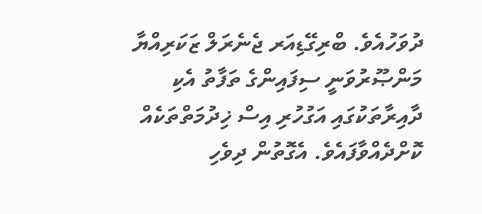ދުވަހުއެވެ. ބްރިގޭޑިއަރ ޖެނެރަލް ޒަކަރިއްޔާ މަންޞޫރުވަނީ ސިފައިންގެ ތަފާތު އެކި ދާއިރާތަކުގައި އަގުހުރި އިސް ޚިދުމަތްތަކެއް ކޮށްދެއްވާފައެވެ. އެގޮތުން ދިވެހި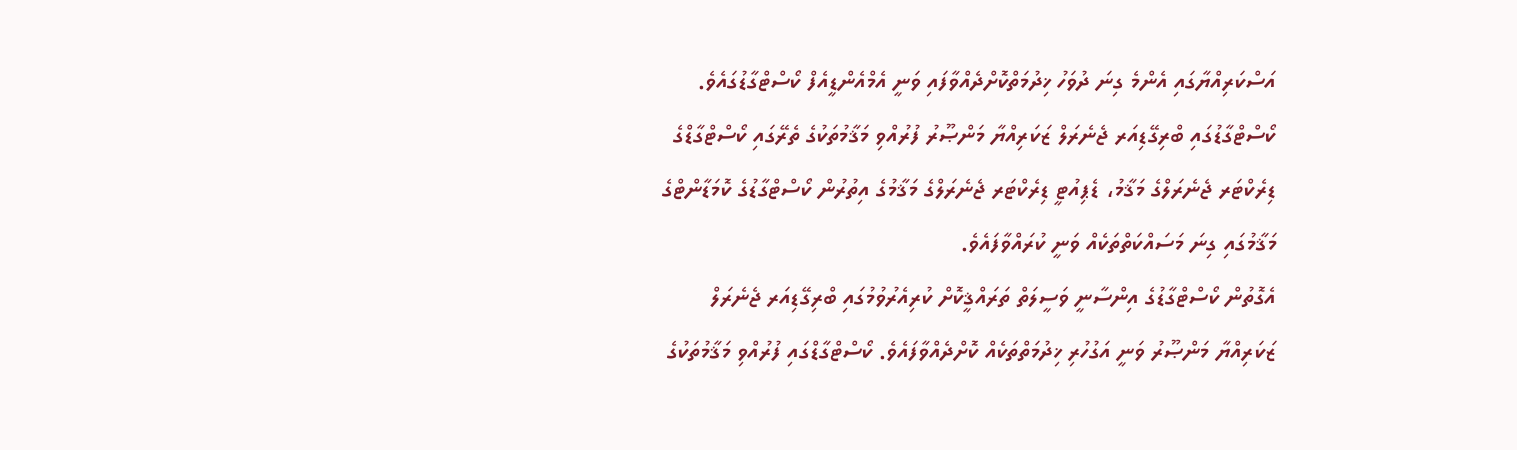އަސްކަރިއްޔާގައި އެންމެ ގިނަ ދުވަހު ޚިދުމަތްކޮށްދެއްވާފައި ވަނީ އެމްއެންޑީއެފް ކޯސްޓްގާޑުގައެވެ. ކޯސްޓްގާޑުގައި ބްރިގޭޑިއަރ ޖެނެރަލް ޒަކަރިއްޔާ މަންޞޫރު ފުރުއްވި މަޤާމުތަކުގެ ތެރޭގައި ކޯސްޓްގާޑްގެ ޑިރެކްޓަރ ޖެނެރަލްގެ މަޤާމު، ޑެޕިއުޓީ ޑިރެކްޓަރ ޖެނެރަލްގެ މަޤާމުގެ އިތުރުން ކޯސްޓްގާޑުގެ ކޮމަޑާންޓްގެ މަޤާމުގައި ގިނަ މަސައްކަތްތަކެއް ވަނީ ކުރައްވާފައެވެ.
އެގޮތުން ކޯސްޓްގާޑުގެ އިންސާނީ ވަސީލަތް ތަރައްޤީކޮށް ކުރިއެރުވުމުގައި ބްރިގޭޑިއަރ ޖެނެރަލް ޒަކަރިއްޔާ މަންޞޫރު ވަނީ އަގުހުރި ޚިދުމަތްތަކެއް ކޮށްދެއްވާފައެވެ. ކޯސްޓްގާޑްގައި ފުރުއްވި މަޤާމުތަކުގެ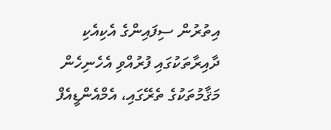އިތުރުން ސިފައިންގެ އެކިއެކި ދާއިރާތަކުގައި ފުރުއްވި އެހެނިހެން މަޤާމުތަކުގެ ތެރޭގައި، އެމްއެންޑީއެފް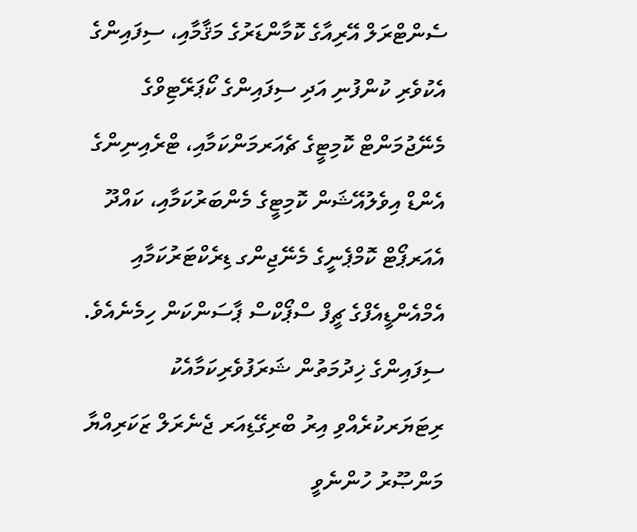ސެންޓްރަލް އޭރިއާގެ ކޮމާންޑަރުގެ މަޤާމާއި، ސިފައިންގެ އެކުވެރި ކުންފުނި އަދި ސިފައިންގެ ކޯޕަރޭޓިވްގެ މެނޭޖުމަންޓް ކޮމިޓީގެ ޗެއަރމަންކަމާއި، ޓްރެއިނިންގެ އެންޑް އިވެލުއޭޝަން ކޮމިޓީގެ މެންބަރުކަމާއި، ކައްދޫ އެއަރޕޯޓް ކޮމްޕެނީގެ މެނޭޖިންގ ޑިރެކްޓަރުކަމާއި އެމްއެންޑީއެފްގެ ޗީފް ސްޕޯކްސް ޕާސަންކަން ހިމެނެއެވެ. ސިފައިންގެ ޚިދުމަތުން ޝަރަފުވެރިކަމާއެކު ރިޓަޔަރކުރެއްވި އިރު ބްރިގޭޑިއަރ ޖެނެރަލް ޒަކަރިއްޔާ މަންޞޫރު ހުންނެވީ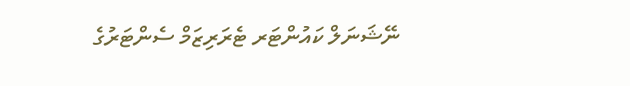ނޭޝަނަލް ކައުންޓަރ ޓެރަރިޒަމް ސެންޓަރުގެ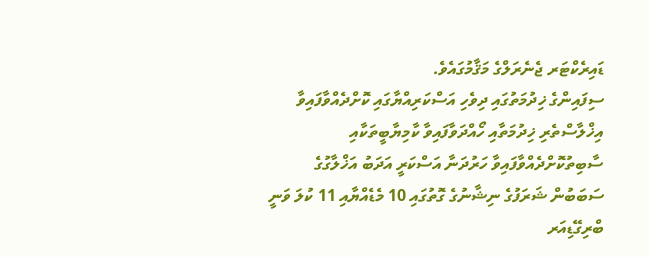ޑައިރެކްޓަރ ޖެނެރަލްގެ މަޤާމުގައެވެ.
ސިފައިންގެ ޚިދުމަތުގައި ދިވެހި އަސްކަރިއްޔާގައި ކޮށްދެއްވާފައިވާ އިޚްލާސްތެރި ޚިދުމަތާއި ހޯއްދަވާފައިވާ ކާމިޔާބީތަކާއި ސާބިތުކޮށްދެއްވާފައިވާ ހަރުދަނާ އަސްކަރީ އަދަބު އަޚްލާގުގެ ސަބަބުން ޝަރަފުގެ ނިޝާނުގެ ގޮތުގައި 10 މެޑެއްޔާއި 11 ކުލަ ވަނީ ބްރިގޭޑިއަރ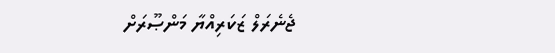ޖެނެރަލް ޒަކަރިއްޔާ މަންޞޫރަށް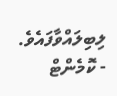ލިބިލައްވާފައެވެ.
- ކޮމެންޓް